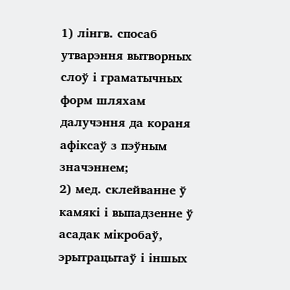1) лінгв. спосаб утварэння вытворных слоў і граматычных форм шляхам далучэння да кораня афіксаў з пэўным значэннем;
2) мед. склейванне ў камякі і выпадзенне ў асадак мікробаў, эрытрацытаў і іншых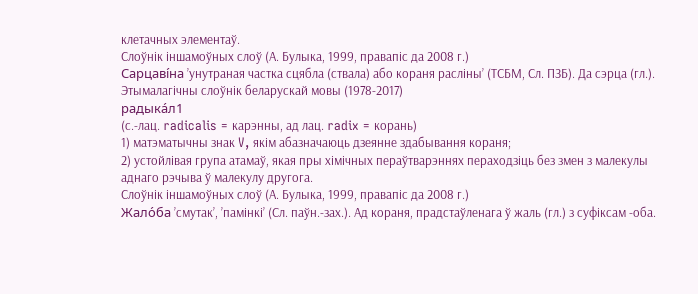клетачных элементаў.
Слоўнік іншамоўных слоў (А. Булыка, 1999, правапіс да 2008 г.)
Сарцаві́на ’унутраная частка сцябла (ствала) або кораня расліны’ (ТСБМ, Сл. ПЗБ). Да сэрца (гл.).
Этымалагічны слоўнік беларускай мовы (1978-2017)
радыка́л1
(с.-лац. radicalis = карэнны, ад лац. radix = корань)
1) матэматычны знак V, якім абазначаюць дзеянне здабывання кораня;
2) устойлівая група атамаў, якая пры хімічных пераўтварэннях пераходзіць без змен з малекулы аднаго рэчыва ў малекулу другога.
Слоўнік іншамоўных слоў (А. Булыка, 1999, правапіс да 2008 г.)
Жало́ба ’смутак’, ’памінкі’ (Сл. паўн.-зах.). Ад кораня, прадстаўленага ў жаль (гл.) з суфіксам ‑оба.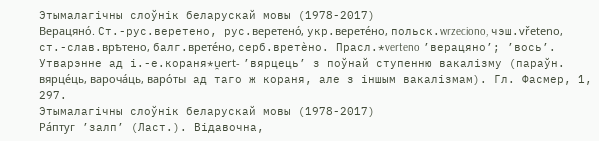Этымалагічны слоўнік беларускай мовы (1978-2017)
Верацяно́. Ст.-рус.веретено, рус.веретено́, укр.верете́но, польск.wrzeciono, чэш.vřeteno, ст.-слав.врѣтено, балг.врете́но, серб.вретѐно. Прасл.*verteno ’верацяно’; ’вось’. Утварэнне ад і.-е.кораня*u̯ert‑ ’вярцець’ з поўнай ступенню вакалізму (параўн. вярце́ць, вароча́ць, варо́ты ад таго ж кораня, але з іншым вакалізмам). Гл. Фасмер, 1, 297.
Этымалагічны слоўнік беларускай мовы (1978-2017)
Ра́птуг ’залп’ (Ласт.). Відавочна,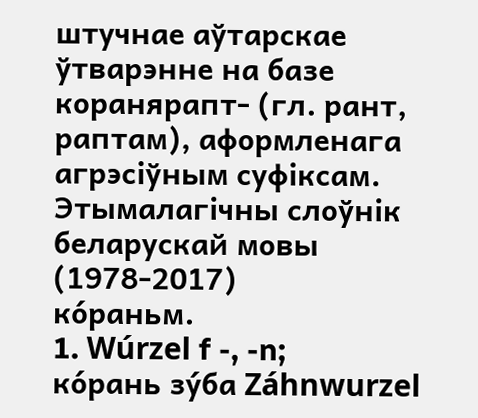штучнае аўтарскае ўтварэнне на базе коранярапт‑ (гл. рант, раптам), аформленага агрэсіўным суфіксам.
Этымалагічны слоўнік беларускай мовы (1978-2017)
ко́раньм.
1. Wúrzel f -, -n;
ко́рань зу́ба Záhnwurzel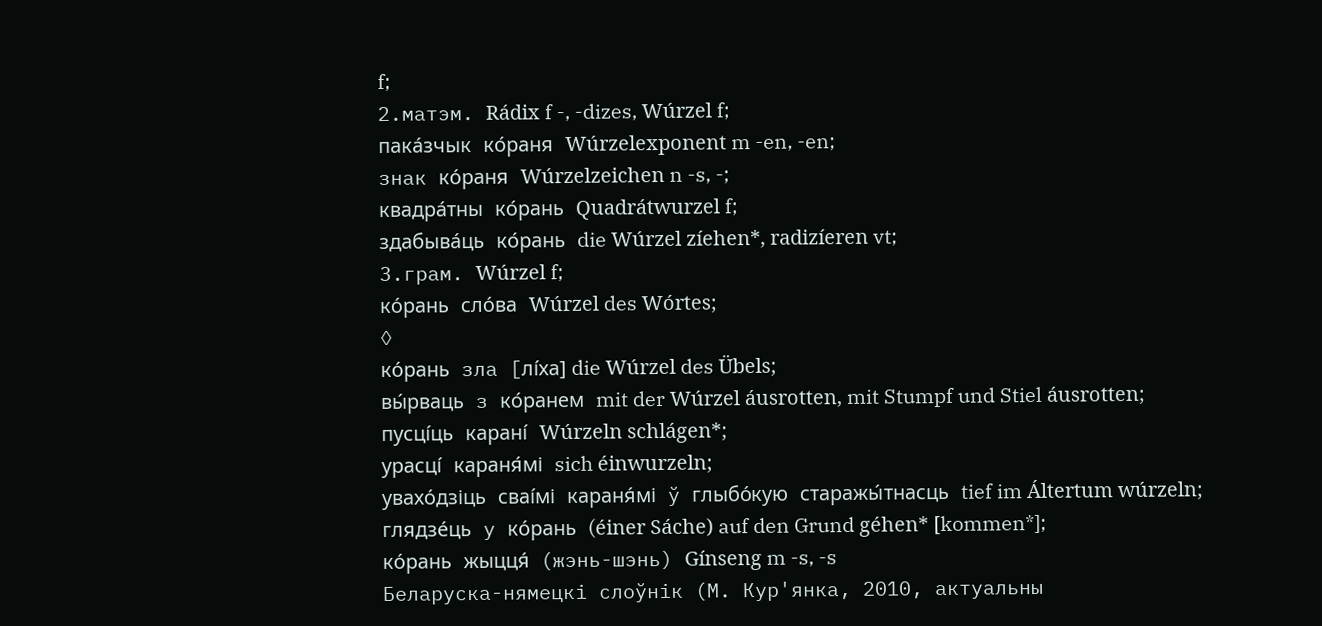f;
2.матэм. Rádix f -, -dizes, Wúrzel f;
пака́зчык ко́раня Wúrzelexponent m -en, -en;
знак ко́раня Wúrzelzeichen n -s, -;
квадра́тны ко́рань Quadrátwurzel f;
здабыва́ць ко́рань die Wúrzel zíehen*, radizíeren vt;
3.грам. Wúrzel f;
ко́рань сло́ва Wúrzel des Wórtes;
◊
ко́рань зла [лі́ха] die Wúrzel des Übels;
вы́рваць з ко́ранем mit der Wúrzel áusrotten, mit Stumpf und Stiel áusrotten;
пусці́ць карані́ Wúrzeln schlágen*;
урасці́ караня́мі sich éinwurzeln;
увахо́дзіць сваі́мі караня́мі ў глыбо́кую старажы́тнасць tief im Áltertum wúrzeln;
глядзе́ць у ко́рань (éiner Sáche) auf den Grund géhen* [kommen*];
ко́рань жыцця́ (жэнь-шэнь) Gínseng m -s, -s
Беларуска-нямецкі слоўнік (М. Кур'янка, 2010, актуальны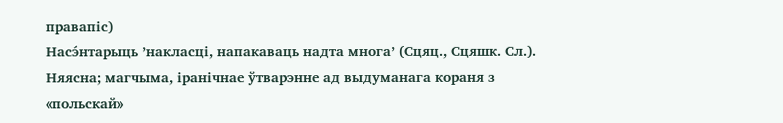правапіс)
Насэ́нтарыць ’накласці, напакаваць надта многа’ (Сцяц., Сцяшк. Сл.). Няясна; магчыма, іранічнае ўтварэнне ад выдуманага кораня з «польскай»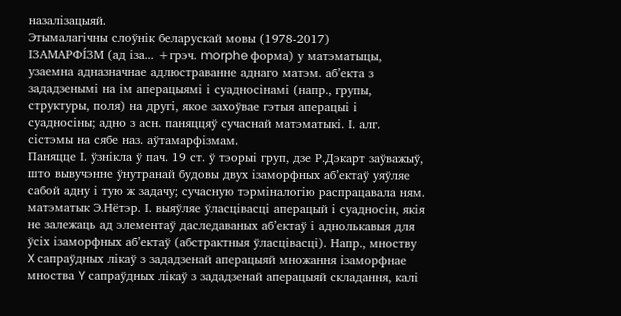назалізацыяй.
Этымалагічны слоўнік беларускай мовы (1978-2017)
ІЗАМАРФІ́ЗМ (ад іза... +грэч. morphe форма) у матэматыцы, узаемна адназначнае адлюстраванне аднаго матэм. аб’екта з зададзенымі на ім аперацыямі і суадносінамі (напр., групы, структуры, поля) на другі, якое захоўвае гэтыя аперацыі і суадносіны; адно з асн. паняццяў сучаснай матэматыкі. І. алг. сістэмы на сябе наз. аўтамарфізмам.
Паняцце І. ўзнікла ў пач. 19 ст. ў тэорыі груп, дзе Р.Дэкарт заўважыў, што вывучэнне ўнутранай будовы двух ізаморфных аб’ектаў уяўляе сабой адну і тую ж задачу; сучасную тэрміналогію распрацавала ням. матэматык Э.Нётэр. І. выяўляе ўласцівасці аперацый і суадносін, якія не залежаць ад элементаў даследаваных аб’ектаў і аднолькавыя для ўсіх ізаморфных аб’ектаў (абстрактныя ўласцівасці). Напр., мноству X сапраўдных лікаў з зададзенай аперацыяй множання ізаморфнае мноства Y сапраўдных лікаў з зададзенай аперацыяй складання, калі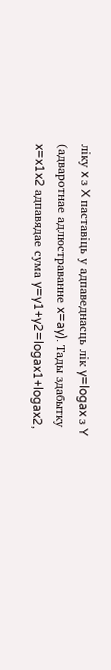ліку x з X паставіць у адпаведнасць лік y=logax з Y (адваротнае адлюстраванне x=ay). Тады здабытку x=x1x2 адпавядае сума y=y1+y2=logax1+logax2,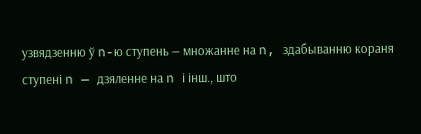узвядзенню ў n-ю ступень — множанне на n, здабыванню кораня ступені n — дзяленне на n і інш., што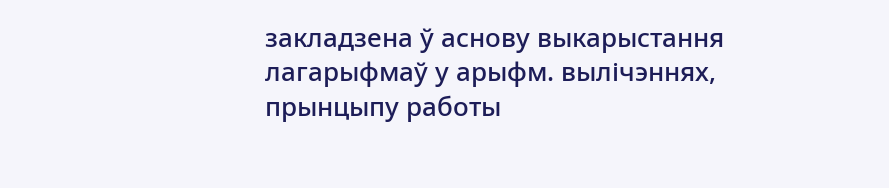закладзена ў аснову выкарыстання лагарыфмаў у арыфм. вылічэннях, прынцыпу работы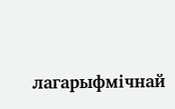лагарыфмічнай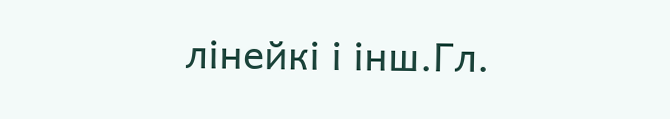лінейкі і інш.Гл.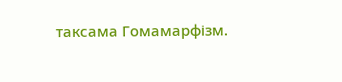таксама Гомамарфізм.